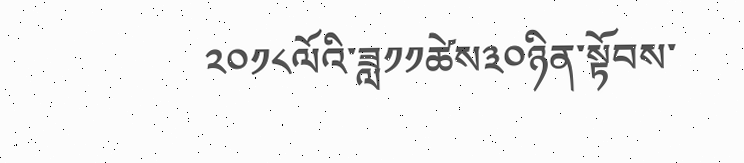༢༠༡༨ལོའི་ཟླ༡༡ཚེས༣༠ཉིན་སྟོབས་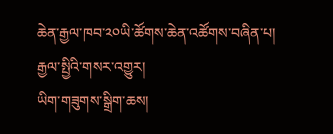ཆེན་རྒྱལ་ཁབ་༢༠ཡི་ཚོགས་ཆེན་འཚོགས་བཞིན་པ།
རྒྱལ་སྤྱིའི་གསར་འགྱུར།
ཡིག་གཟུགས་སྒྲིག་ཆས།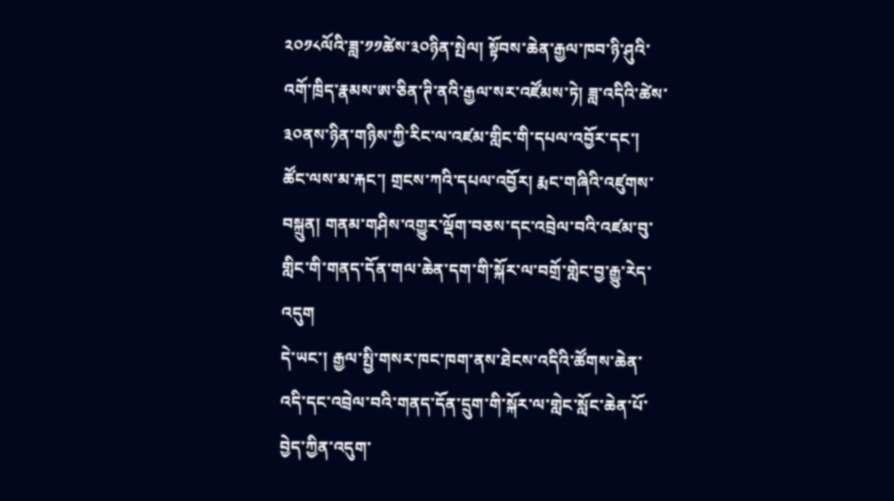༢༠༡༨ལོའི་ཟླ་༡༡ཚེས་༣༠ཉིན་སྤེལ། སྟོབས་ཆེན་རྒྱལ་ཁབ་ཉི་ཤུའི་འགོ་ཁྲིད་རྣམས་ཨ་ཅིན་ཊི་ནའི་རྒྱལ་སར་འཛོམས་ཏེ། ཟླ་འདིའི་ཚེས་༣༠ནས་ཉིན་གཉིས་ཀྱི་རིང་ལ་འཛམ་གླིང་གི་དཔལ་འབྱོར་དང་། ཚོང་ལས་མ་རྐང་། གྲངས་ཀའི་དཔལ་འབྱོར། རྨང་གཞིའི་འཛུགས་བསྐྲུན། གནམ་གཤིས་འགྱུར་ལྡོག་བཅས་དང་འབྲེལ་བའི་འཛམ་བུ་གླིང་གི་གནད་དོན་གལ་ཆེན་དག་གི་སྐོར་ལ་བགྲོ་གླེང་བྱ་རྒྱུ་རེད་འདུག
དེ་ཡང་། རྒྱལ་སྤྱི་གསར་ཁང་ཁག་ནས་ཐེངས་འདིའི་ཚོགས་ཆེན་འདི་དང་འབྲེལ་བའི་གནད་དོན་དྲུག་གི་སྐོར་ལ་གླེང་སློང་ཆེན་པོ་བྱེད་ཀྱིན་འདུག་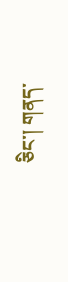ཅིང་། གནད་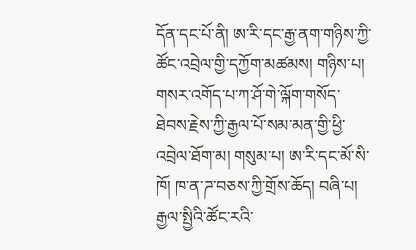དོན་དང་པོ་ནི། ཨ་རི་དང་རྒྱ་ནག་གཉིས་ཀྱི་ཚོང་འབྲེལ་གྱི་དཀྱོག་མཚམས། གཉིས་པ། གསར་འགོད་པ་ཀ་ཤོ་གེ་ལྐོག་གསོད་ཐེབས་རྗེས་ཀྱི་རྒྱལ་པོ་སམ་མན་གྱི་ཕྱི་འབྲེལ་ཐོག་མ། གསུམ་པ། ཨ་རི་དང་མོ་སི་ཁོ། ཁ་ན་ཌ་བཅས་ཀྱི་གྲོས་ཆོད། བཞི་པ། རྒྱལ་སྤྱིའི་ཚོང་རའི་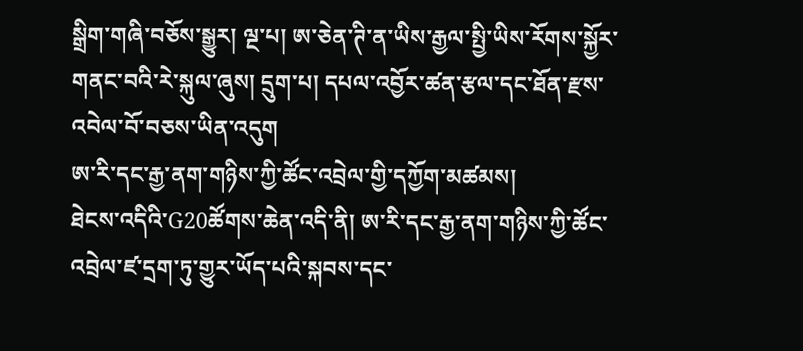སྒྲིག་གཞི་བཅོས་སྒྱུར། ལྔ་པ། ཨ་ཅེན་ཊི་ན་ཡིས་རྒྱལ་སྤྱི་ཡིས་རོགས་སྐྱོར་གནང་བའི་རེ་སྐུལ་ཞུས། དྲུག་པ། དཔལ་འབྱོར་ཚན་རྩལ་དང་ཐོན་རྫས་འབེལ་བོ་བཅས་ཡིན་འདུག
ཨ་རི་དང་རྒྱ་ནག་གཉིས་ཀྱི་ཚོང་འབྲེལ་གྱི་དཀྱོག་མཚམས།
ཐེངས་འདིའི་G20ཚོགས་ཆེན་འདི་ནི། ཨ་རི་དང་རྒྱ་ནག་གཉིས་ཀྱི་ཚོང་འབྲེལ་ཛ་དྲག་ཏུ་གྱུར་ཡོད་པའི་སྐབས་དང་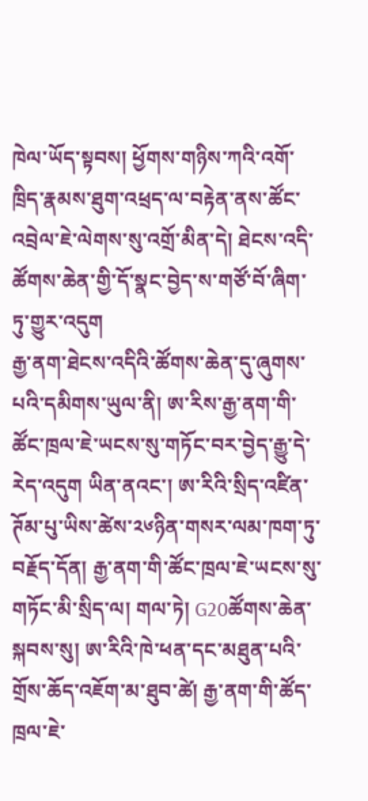ཁེལ་ཡོད་སྟབས། ཕྱོགས་གཉིས་ཀའི་འགོ་ཁྲིད་རྣམས་ཐུག་འཕྲད་ལ་བརྟེན་ནས་ཚོང་འབྲེལ་ཇེ་ལེགས་སུ་འགྲོ་མིན་དེ། ཐེངས་འདི་ཚོགས་ཆེན་གྱི་དོ་སྣང་བྱེད་ས་གཙོ་བོ་ཞིག་ཏུ་གྱུར་འདུག
རྒྱ་ནག་ཐེངས་འདིའི་ཚོགས་ཆེན་དུ་ཞུགས་པའི་དམིགས་ཡུལ་ནི། ཨ་རིས་རྒྱ་ནག་གི་ཚོང་ཁྲལ་ཇེ་ཡངས་སུ་གཏོང་བར་བྱེད་རྒྱུ་དེ་རེད་འདུག ཡིན་ནའང་། ཨ་རིའི་སྲིད་འཛིན་ཊོམ་པུ་ཡིས་ཚེས་༢༦ཉིན་གསར་ལམ་ཁག་ཏུ་བརྗོད་དོན། རྒྱ་ནག་གི་ཚོང་ཁྲལ་ཇེ་ཡངས་སུ་གཏོང་མི་སྲིད་ལ། གལ་ཏེ། G20ཚོགས་ཆེན་སྐབས་སུ། ཨ་རིའི་ཁེ་ཕན་དང་མཐུན་པའི་གྲོས་ཆོད་འཇོག་མ་ཐུབ་ཚེ། རྒྱ་ནག་གི་ཚོད་ཁྲལ་ཇེ་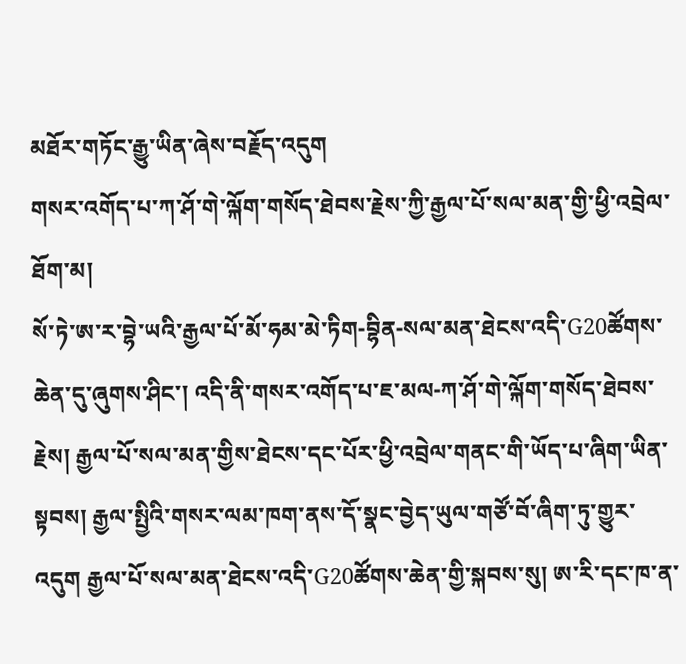མཐོར་གཏོང་རྒྱུ་ཡིན་ཞེས་བརྗོད་འདུག
གསར་འགོད་པ་ཀ་ཤོ་གེ་ལྐོག་གསོད་ཐེབས་རྗེས་ཀྱི་རྒྱལ་པོ་སལ་མན་གྱི་ཕྱི་འབྲེལ་ཐོག་མ།
སོ་ཏེ་ཨ་ར་བྷེ་ཡའི་རྒྱལ་པོ་མོ་ཧམ་མེ་ཏིག-བྷིན-སལ་མན་ཐེངས་འདི་G20ཚོགས་ཆེན་དུ་ཞུགས་ཤིང་། འདི་ནི་གསར་འགོད་པ་ཇ་མལ-ཀ་ཤོ་གེ་ལྐོག་གསོད་ཐེབས་རྗེས། རྒྱལ་པོ་སལ་མན་གྱིས་ཐེངས་དང་པོར་ཕྱི་འབྲེལ་གནང་གི་ཡོད་པ་ཞིག་ཡིན་སྟབས། རྒྱལ་སྤྱིའི་གསར་ལམ་ཁག་ནས་དོ་སྣང་བྱེད་ཡུལ་གཙོ་བོ་ཞིག་ཏུ་གྱུར་འདུག རྒྱལ་པོ་སལ་མན་ཐེངས་འདི་G20ཚོགས་ཆེན་གྱི་སྐབས་སུ། ཨ་རི་དང་ཁ་ན་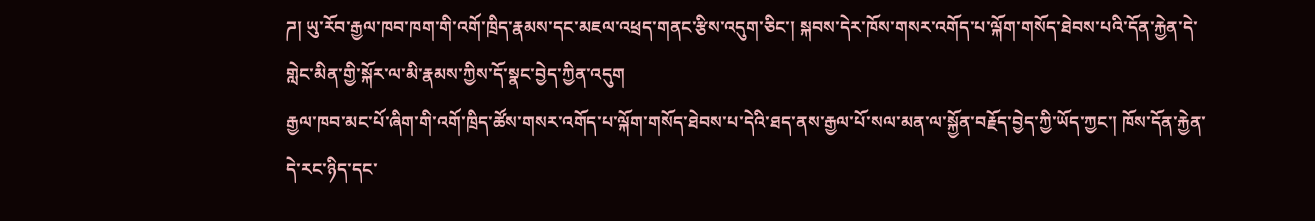ཌ། ཡུ་རོབ་རྒྱལ་ཁབ་ཁག་གི་འགོ་ཁྲིད་རྣམས་དང་མཇལ་འཕྲད་གནང་རྩིས་འདུག་ཅིང་། སྐབས་དེར་ཁོས་གསར་འགོད་པ་ལྐོག་གསོད་ཐེབས་པའི་དོན་རྐྱེན་དེ་གླེང་མིན་གྱི་སྐོར་ལ་མི་རྣམས་ཀྱིས་དོ་སྣང་བྱེད་ཀྱིན་འདུག
རྒྱལ་ཁབ་མང་པོ་ཞིག་གི་འགོ་ཁྲིད་ཚོས་གསར་འགོད་པ་ལྐོག་གསོད་ཐེབས་པ་དེའི་ཐད་ནས་རྒྱལ་པོ་སལ་མན་ལ་སྐྱོན་བརྗོད་བྱེད་ཀྱི་ཡོད་ཀྱང་། ཁོས་དོན་རྐྱེན་དེ་རང་ཉིད་དང་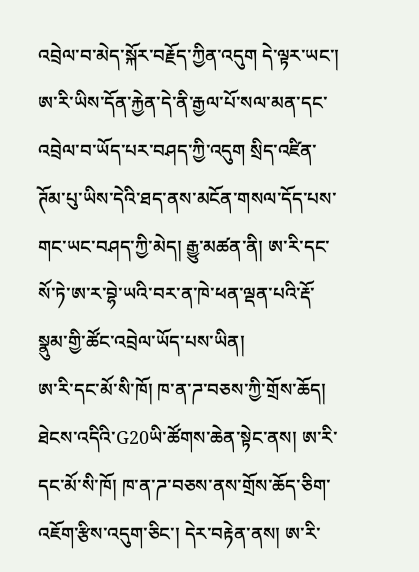འབྲེལ་བ་མེད་སྐོར་བརྗོད་ཀྱིན་འདུག དེ་ལྟར་ཡང་། ཨ་རི་ཡིས་དོན་རྐྱེན་དེ་ནི་རྒྱལ་པོ་སལ་མན་དང་འབྲེལ་བ་ཡོད་པར་བཤད་ཀྱི་འདུག སྲིད་འཛིན་ཊོམ་པུ་ཡིས་དེའི་ཐད་ནས་མངོན་གསལ་དོད་པས་གང་ཡང་བཤད་ཀྱི་མེད། རྒྱུ་མཚན་ནི། ཨ་རི་དང་སོ་ཏེ་ཨ་ར་བྷེ་ཡའི་བར་ན་ཁེ་ཕན་ལྡན་པའི་རྡོ་སྣུམ་གྱི་ཚོང་འབྲེལ་ཡོད་པས་ཡིན།
ཨ་རི་དང་མོ་སི་ཁོ། ཁ་ན་ཌ་བཅས་ཀྱི་གྲོས་ཆོད།
ཐེངས་འདིའི་G20ཡི་ཚོགས་ཆེན་སྟེང་ནས། ཨ་རི་དང་མོ་སི་ཁོ། ཁ་ན་ཌ་བཅས་ནས་གྲོས་ཆོད་ཅིག་འཇོག་རྩིས་འདུག་ཅིང་། དེར་བརྟེན་ནས། ཨ་རི་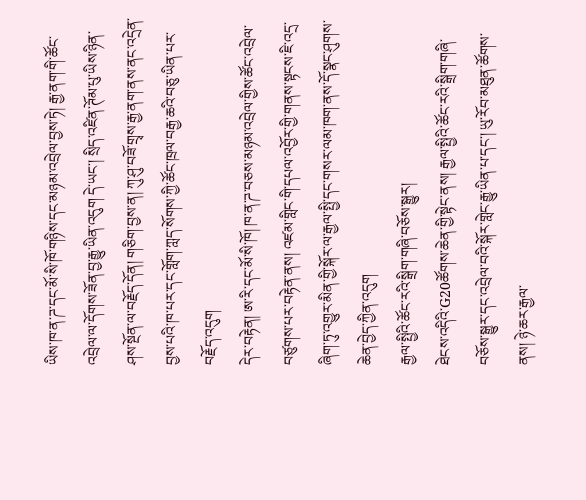ཡིས་ཁ་ན་ཌ་དང་མོ་སི་ཁོ་གཉིས་དང་མཉམ་འབྲེལ་བྱས་ཏེ། རྒྱ་ནག་གི་ཚོང་འབྲེལ་ལ་དོགས་ཟོན་བྱ་རྒྱུ་ཡིན་འདུག དེ་ཡང་། སྲིད་འཛིན་ཊོམ་པུ་ཡིས་ཉིན་ཤས་སྔོན་ལ་བརྗོད་དོན། གཅིག་བྱས་ན། ཀུ་ཤུ་བཟོ་གྲྭས་རྒྱ་ནག་ནས་ནང་འདྲེན་བྱས་པའི་ཁ་པར་དང་གློག་ཀླད་སོགས་ཀྱི་ཚོང་ཁྲལ་བརྒྱ་ཆའི་བཅུ་ཡིན་པར་བརྗོད་འདུག
དེར་བརྟེན། ཨ་རི་དང་མོ་སི་ཁོ། ཁ་ན་ཌ་བཅས་མཉམ་འབྲེལ་གྱིས་ཚོང་འབྲེལ་བཙུགས་པར་བརྟེན་ནས། འཛམ་གླིང་གི་དཔལ་འབྱོར་གྱི་གནས་སྟངས་ཇི་འདྲ་ཞིག་ཏུ་འགྱུར་མིན་གྱི་སྐོར་ལ་རྒྱལ་སྤྱི་དང་གསར་ལམ་ཁག་ནས་དོ་སྣང་ཤུགས་ཆེན་བྱེད་ཀྱིན་འདུག
རྒྱལ་སྤྱིའི་ཚོང་རའི་སྒྲིག་གཞི་བཅོས་སྒྱུར།
ཐེངས་འདིའི་G20ཚོགས་ཆེན་གྱི་སྟེང་ནས། རྒྱལ་སྤྱིའི་ཚོང་རའི་སྒྲིག་གཞི་བཅོས་སྒྱུར་དང་འབྲེལ་བའི་སྐོར་གླེང་རྒྱུ་ཡིན་པ་དང་། ཡུ་རོབ་མཐུན་ཚོགས་ནས། ཉེ་ཆར་རྒྱལ་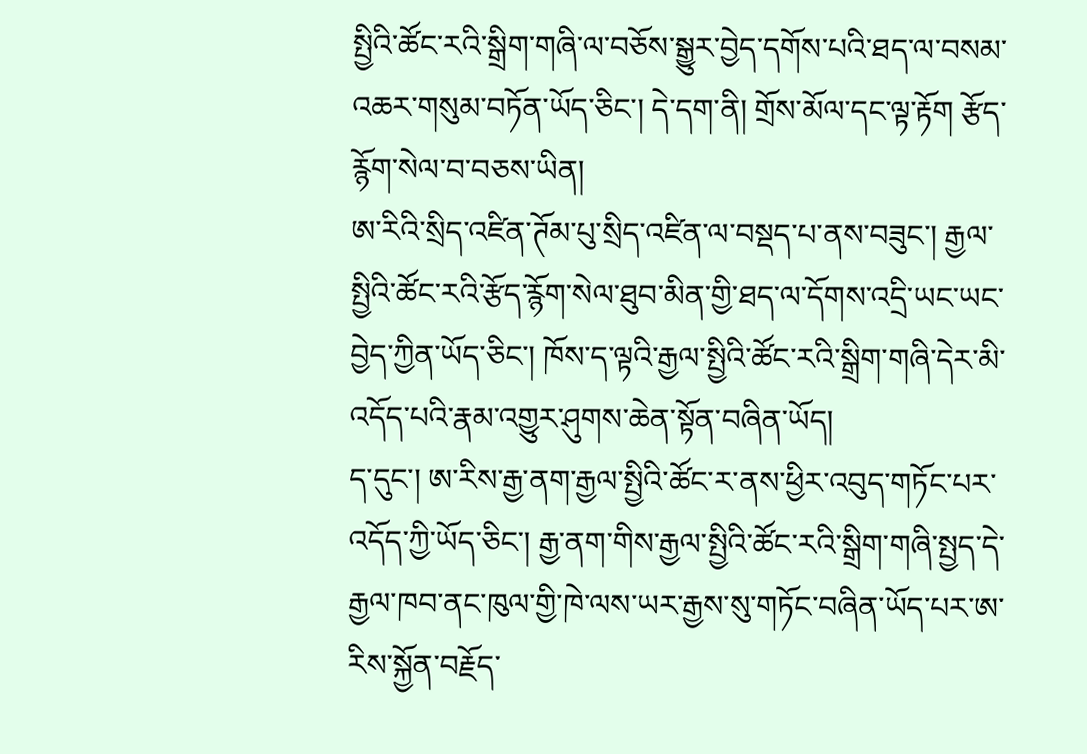སྤྱིའི་ཚོང་རའི་སྒྲིག་གཞི་ལ་བཅོས་སྒྱུར་བྱེད་དགོས་པའི་ཐད་ལ་བསམ་འཆར་གསུམ་བཏོན་ཡོད་ཅིང་། དེ་དག་ནི། གྲོས་མོལ་དང་ལྟ་རྟོག རྩོད་རྙོག་སེལ་བ་བཅས་ཡིན།
ཨ་རིའི་སྲིད་འཛིན་ཊོམ་པུ་སྲིད་འཛིན་ལ་བསྡད་པ་ནས་བཟུང་། རྒྱལ་སྤྱིའི་ཚོང་རའི་རྩོད་རྙོག་སེལ་ཐུབ་མིན་གྱི་ཐད་ལ་དོགས་འདྲི་ཡང་ཡང་བྱེད་ཀྱིན་ཡོད་ཅིང་། ཁོས་ད་ལྟའི་རྒྱལ་སྤྱིའི་ཚོང་རའི་སྒྲིག་གཞི་དེར་མི་འདོད་པའི་རྣམ་འགྱུར་ཤུགས་ཆེན་སྟོན་བཞིན་ཡོད།
ད་དུང་། ཨ་རིས་རྒྱ་ནག་རྒྱལ་སྤྱིའི་ཚོང་ར་ནས་ཕྱིར་འབུད་གཏོང་པར་འདོད་ཀྱི་ཡོད་ཅིང་། རྒྱ་ནག་གིས་རྒྱལ་སྤྱིའི་ཚོང་རའི་སྒྲིག་གཞི་སྤྱད་དེ་རྒྱལ་ཁབ་ནང་ཁུལ་གྱི་ཁེ་ལས་ཡར་རྒྱས་སུ་གཏོང་བཞིན་ཡོད་པར་ཨ་རིས་སྐྱོན་བརྗོད་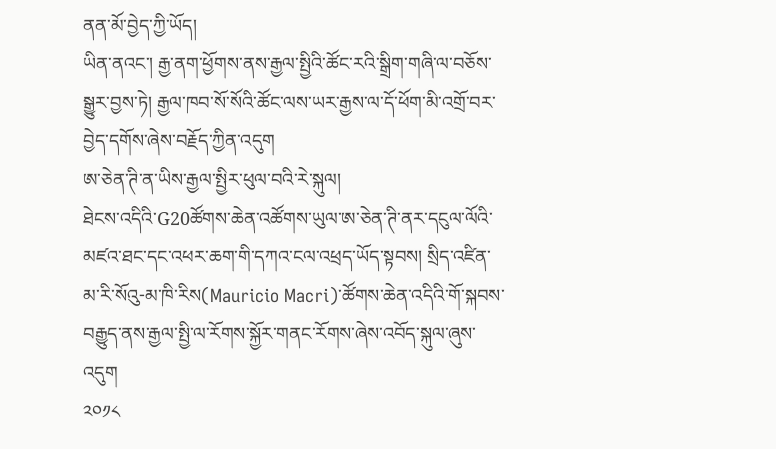ནན་མོ་བྱེད་ཀྱི་ཡོད།
ཡིན་ནའང་། རྒྱ་ནག་ཕྱོགས་ནས་རྒྱལ་སྤྱིའི་ཚོང་རའི་སྒྲིག་གཞི་ལ་བཅོས་སྒྱུར་བྱས་ཏེ། རྒྱལ་ཁབ་སོ་སོའི་ཚོང་ལས་ཡར་རྒྱས་ལ་དོ་ཕོག་མི་འགྲོ་བར་བྱེད་དགོས་ཞེས་བརྗོད་ཀྱིན་འདུག
ཨ་ཅེན་ཊི་ན་ཡིས་རྒྱལ་སྤྱིར་ཕུལ་བའི་རེ་སྐུལ།
ཐེངས་འདིའི་G20ཚོགས་ཆེན་འཚོགས་ཡུལ་ཨ་ཅེན་ཊི་ནར་དངུལ་ལོའི་མཛའ་ཐང་དང་འཕར་ཆག་གི་དཀའ་ངལ་འཕྲད་ཡོད་སྟབས། སྲིད་འཛིན་མ་རི་སོའུ-མ་ཁི་རིས(Mauricio Macri)་ཚོགས་ཆེན་འདིའི་གོ་སྐབས་བརྒྱུད་ནས་རྒྱལ་སྤྱི་ལ་རོགས་སྐྱོར་གནང་རོགས་ཞེས་འབོད་སྐུལ་ཞུས་འདུག
༢༠༡༨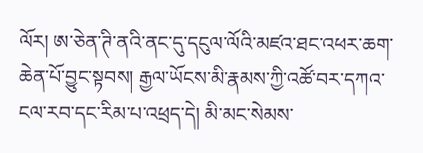ལོར། ཨ་ཅེན་ཊི་ནའི་ནང་དུ་དངུལ་ལོའི་མཛའ་ཐང་འཕར་ཆག་ཆེན་པོ་བྱུང་སྟབས། རྒྱལ་ཡོངས་མི་རྣམས་ཀྱི་འཚོ་བར་དཀའ་ངལ་རབ་དང་རིམ་པ་འཕྲད་དེ། མི་མང་སེམས་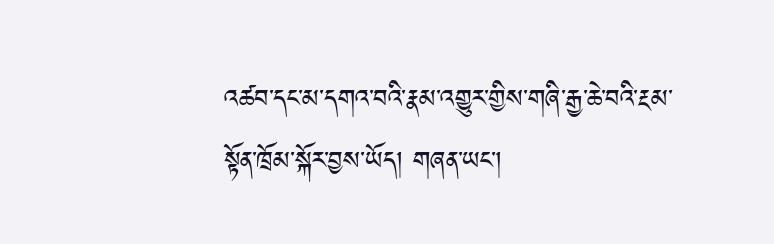འཚབ་དང་མ་དགའ་བའི་རྣམ་འགྱུར་གྱིས་གཞི་རྒྱ་ཆེ་བའི་རྔམ་སྟོན་ཁྲོམ་སྐོར་བྱས་ཡོད། གཞན་ཡང་།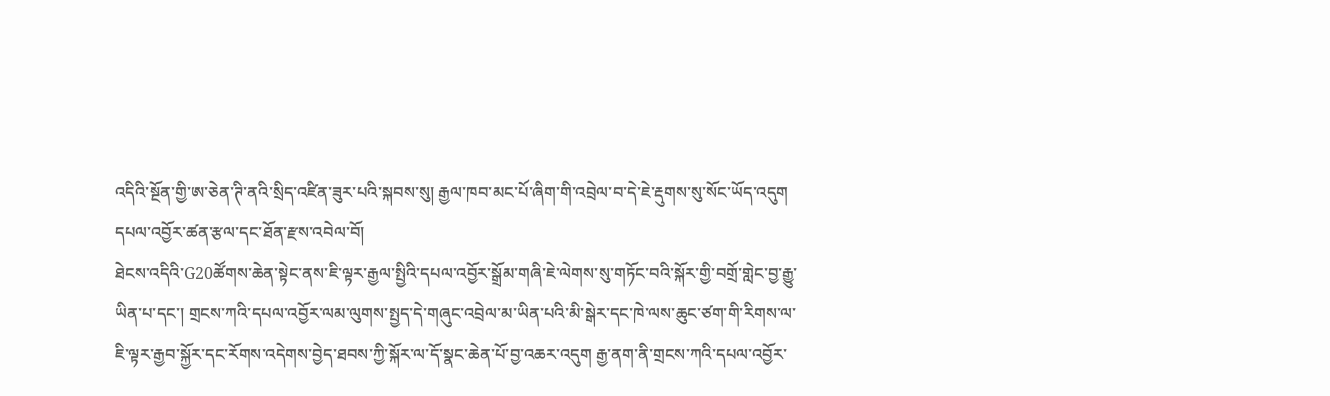འདིའི་སྔོན་གྱི་ཨ་ཅེན་ཊི་ནའི་སྲིད་འཛིན་ཟུར་པའི་སྐབས་སུ། རྒྱལ་ཁབ་མང་པོ་ཞིག་གི་འབྲེལ་བ་དེ་ཇེ་རྡུགས་སུ་སོང་ཡོད་འདུག
དཔལ་འབྱོར་ཚན་རྩལ་དང་ཐོན་རྫས་འབེལ་བོ།
ཐེངས་འདིའི་G20ཚོགས་ཆེན་སྟེང་ནས་ཇི་ལྟར་རྒྱལ་སྤྱིའི་དཔལ་འབྱོར་སྒྲོམ་གཞི་ཇེ་ལེགས་སུ་གཏོང་བའི་སྐོར་གྱི་བགྲོ་གླེང་བྱ་རྒྱུ་ཡིན་པ་དང་། གྲངས་ཀའི་དཔལ་འབྱོར་ལམ་ལུགས་སྤྱད་དེ་གཞུང་འབྲེལ་མ་ཡིན་པའི་མི་སྒེར་དང་ཁེ་ལས་ཆུང་ཙག་གི་རིགས་ལ་ཇི་ལྟར་རྒྱབ་སྐྱོར་དང་རོགས་འདེགས་བྱེད་ཐབས་ཀྱི་སྐོར་ལ་དོ་སྣང་ཆེན་པོ་བྱ་འཆར་འདུག རྒྱ་ནག་ནི་གྲངས་ཀའི་དཔལ་འབྱོར་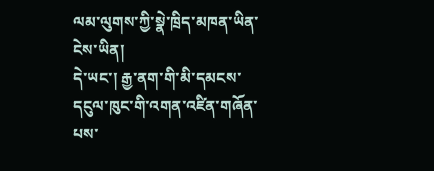ལམ་ལུགས་ཀྱི་སྣེ་ཁྲིད་མཁན་ཡིན་ངེས་ཡིན།
དེ་ཡང་། རྒྱ་ནག་གི་མི་དམངས་དངུལ་ཁུང་གི་འགན་འཛིན་གཞོན་པས་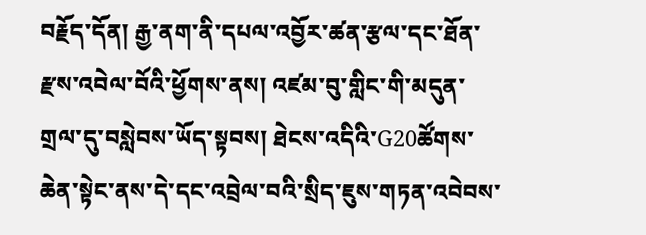བརྗོད་དོན། རྒྱ་ནག་ནི་དཔལ་འབྱོར་ཚན་རྩལ་དང་ཐོན་རྫས་འབེལ་བོའི་ཕྱོགས་ནས། འཛམ་བུ་གླིང་གི་མདུན་གྲལ་དུ་བསླེབས་ཡོད་སྟབས། ཐེངས་འདིའི་G20ཚོགས་ཆེན་སྟེང་ནས་དེ་དང་འབྲེལ་བའི་སྲིད་ཇུས་གཏན་འབེབས་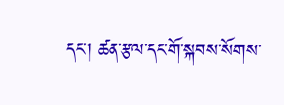དང་། ཚན་རྩལ་དང་གོ་སྐབས་སོགས་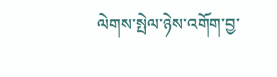ལེགས་སྤེལ་ཉེས་འགོག་བྱ་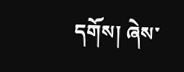དགོས། ཞེས་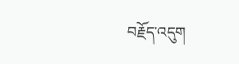བརྗོད་འདུག